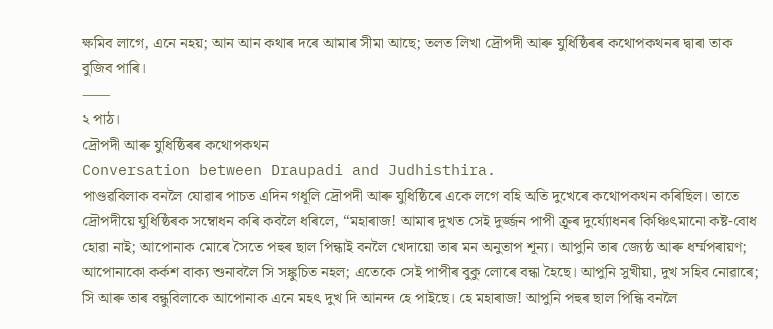ক্ষমিব লাগে, এনে নহয়; আন আন কথাৰ দৰে আমাৰ সীমা আছে; তলত লিখা দ্ৰৌপদী আৰু যুধিষ্ঠিৰৰ কথোপকথনৰ দ্বাৰা তাক বুজিব পাৰি।
⸺
২ পাঠ।
দ্ৰৌপদী আৰু যুধিষ্ঠিৰৰ কথোপকথন
Conversation between Draupadi and Judhisthira.
পাণ্ডৱবিলাক বনলৈ যোৱাৰ পাচত এদিন গধূলি দ্ৰৌপদী আৰু যুধিষ্ঠিৰে একে লগে বহি অতি দুখেৰে কথোপকথন কৰিছিল। তাতে দ্ৰৌপদীয়ে যুধিষ্ঠিৰক সম্বোধন কৰি কবলৈ ধৰিলে, “মহাৰাজ! আমাৰ দুখত সেই দুৰ্জ্জন পাপী ক্ৰূৰ দুৰ্য্যোধনৰ কিঞ্চিৎমানো কষ্ট-বোধ হোৱা নাই; আপোনাক মোৰে সৈতে পহুৰ ছাল পিন্ধাই বনলৈ খেদায়ো তাৰ মন অনুতাপ শূন্য। আপুনি তাৰ জ্যেষ্ঠ আৰু ধৰ্ম্মপৰায়ণ; আপোনাকো কৰ্কশ বাক্য শুনাবলৈ সি সঙ্কুচিত নহল; এতেকে সেই পাপীৰ বুকু লোৰে বন্ধা হৈছে। আপুনি সুখীয়া, দুখ সহিব নোৱাৰে; সি আৰু তাৰ বন্ধুবিলাকে আপোনাক এনে মহৎ দুখ দি আনন্দ হে পাইছে। হে মহাৰাজ! আপুনি পহুৰ ছাল পিন্ধি বনলৈ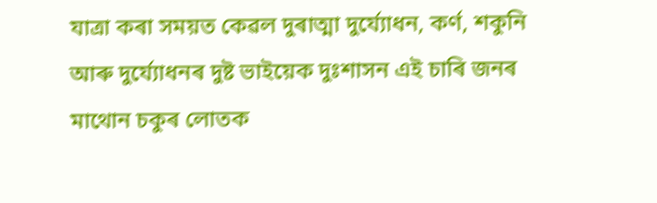যাত্ৰা কৰা সময়ত কেৱল দুৰাত্মা দুৰ্য্যোধন, কৰ্ণ, শকুনি আৰু দুৰ্য্যোধনৰ দুষ্ট ভাইয়েক দুঃশাসন এই চাৰি জনৰ মাথোন চকুৰ লোতক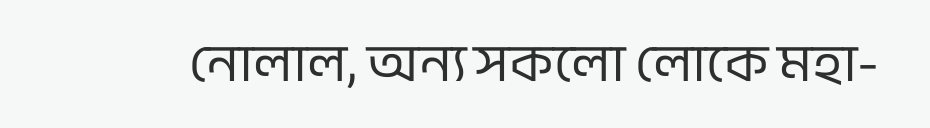নোলাল, অন্য সকলো লোকে মহা-